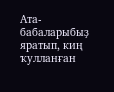Ата-бабаларыбыҙ яратып, киң ҡулланған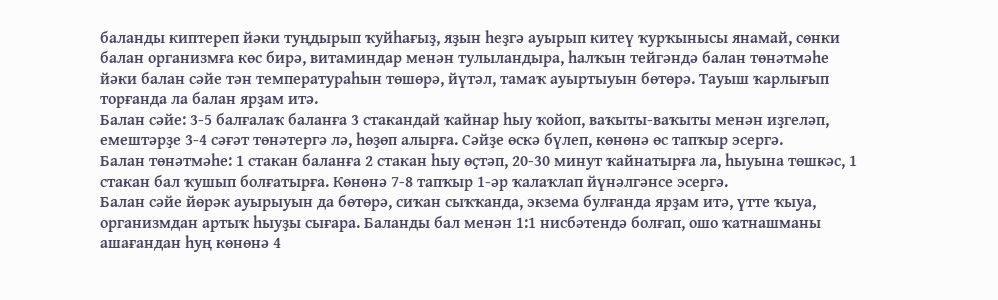баланды киптереп йәки туңдырып ҡуйһағыҙ, яҙын һеҙгә ауырып китеү ҡурҡынысы янамай, сөнки балан организмға көс бирә, витаминдар менән тулыландыра, һалҡын тейгәндә балан төнәтмәһе йәки балан сәйе тән температураһын төшөрә, йүтәл, тамаҡ ауыртыуын бөтөрә. Тауыш ҡарлығып торғанда ла балан ярҙам итә.
Балан сәйе: 3-5 балғалаҡ баланға 3 стакандай ҡайнар һыу ҡойоп, ваҡыты-ваҡыты менән иҙгеләп, емештәрҙе 3-4 сәғәт төнәтергә лә, һөҙөп алырға. Сәйҙе өскә бүлеп, көнөнә өс тапҡыр эсергә.
Балан төнәтмәһе: 1 стакан баланға 2 стакан һыу өҫтәп, 20-30 минут ҡайнатырға ла, һыуына төшкәс, 1 стакан бал ҡушып болғатырға. Көнөнә 7-8 тапҡыр 1-әр ҡалаҡлап йүнәлгәнсе эсергә.
Балан сәйе йөрәк ауырыуын да бөтөрә, сиҡан сыҡҡанда, экзема булғанда ярҙам итә, үтте ҡыуа, организмдан артыҡ һыуҙы сығара. Баланды бал менән 1:1 нисбәтендә болғап, ошо ҡатнашманы ашағандан һуң көнөнә 4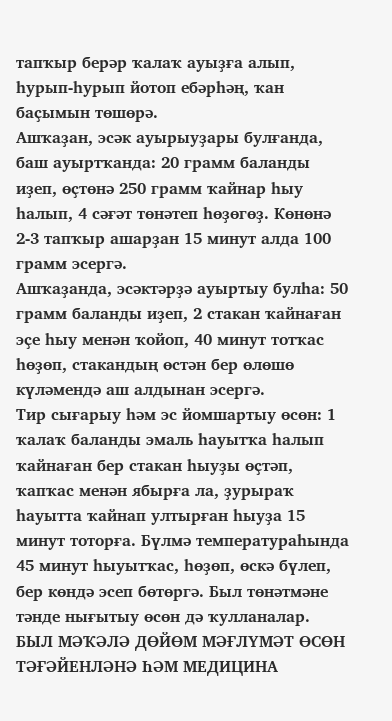тапҡыр берәр ҡалаҡ ауыҙға алып, һурып-һурып йотоп ебәрһәң, ҡан баҫымын төшөрә.
Ашҡаҙан, эсәк ауырыуҙары булғанда, баш ауыртҡанда: 20 грамм баланды иҙеп, өҫтөнә 250 грамм ҡайнар һыу һалып, 4 сәғәт төнәтеп һөҙөгөҙ. Көнөнә 2-3 тапҡыр ашарҙан 15 минут алда 100 грамм эсергә.
Ашҡаҙанда, эсәктәрҙә ауыртыу булһа: 50 грамм баланды иҙеп, 2 стакан ҡайнаған эҫе һыу менән ҡойоп, 40 минут тотҡас һөҙөп, стакандың өстән бер өлөшө күләмендә аш алдынан эсергә.
Тир сығарыу һәм эс йомшартыу өсөн: 1 ҡалаҡ баланды эмаль һауытҡа һалып ҡайнаған бер стакан һыуҙы өҫтәп, ҡапҡас менән ябырға ла, ҙурыраҡ һауытта ҡайнап ултырған һыуҙа 15 минут тоторға. Бүлмә температураһында 45 минут һыуытҡас, һөҙөп, өскә бүлеп, бер көндә эсеп бөтөргә. Был төнәтмәне тәнде нығытыу өсөн дә ҡулланалар.
БЫЛ МӘҠӘЛӘ ДӨЙӨМ МӘҒЛҮМӘТ ӨСӨН ТӘҒӘЙЕНЛӘНӘ ҺӘМ МЕДИЦИНА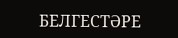БЕЛГЕСТӘРЕ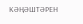КӘҢӘШТӘРЕН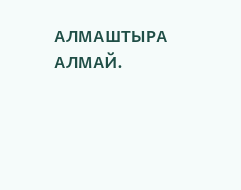АЛМАШТЫРА АЛМАЙ.